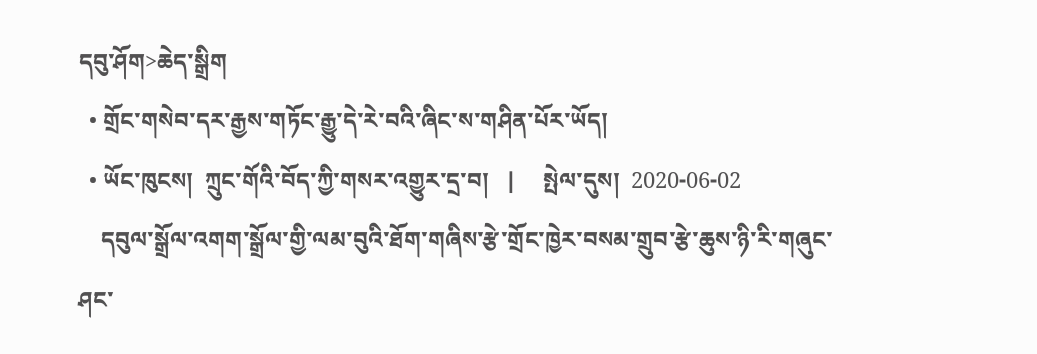དབུ་ཤོག>ཆེད་སྒྲིག
  • གྲོང་གསེབ་དར་རྒྱས་གཏོང་རྒྱུ་དེ་རེ་བའི་ཞིང་ས་གཤིན་པོར་ཡོད།
  • ཡོང་ཁུངས།  ཀྲུང་གོའི་བོད་ཀྱི་གསར་འགྱུར་དྲ་བ།   |     སྤེལ་དུས།  2020-06-02
    དབུལ་སྒྲོལ་འགག་སྒྲོལ་གྱི་ལམ་བུའི་ཐོག་གཞིས་རྩེ་གྲོང་ཁྱེར་བསམ་གྲུབ་རྩེ་ཆུས་ཉི་རི་གཞུང་ཤང་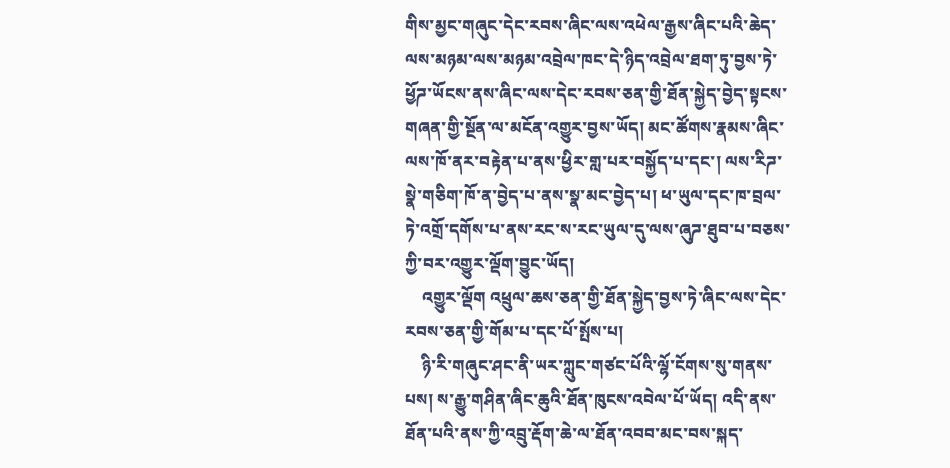གིས་མྱང་གཞུང་དེང་རབས་ཞིང་ལས་འཕེལ་རྒྱས་ཞིང་པའི་ཆེད་ལས་མཉམ་ལས་མཉམ་འབྲེལ་ཁང་དེ་ཉིད་འབྲེལ་ཐག་ཏུ་བྱས་ཏེ་ཕྱོཌ་ཡོངས་ནས་ཞིང་ལས་དེང་རབས་ཅན་གྱི་ཐོན་སྐྱེད་བྱེད་སྟངས་གཞན་གྱི་སྔོན་ལ་མངོན་འགྱུར་བྱས་ཡོད། མང་ཚོགས་རྣམས་ཞིང་ལས་ཁོ་ནར་བརྟེན་པ་ནས་ཕྱིར་གླ་པར་བསྐྱོད་པ་དང་། ལས་རིཌ་སྣེ་གཅིག་ཁོ་ན་བྱེད་པ་ནས་སྣ་མང་བྱེད་པ། ཕ་ཡུལ་དང་ཁ་བྲལ་ཏེ་འགྲོ་དགོས་པ་ནས་རང་ས་རང་ཡུལ་དུ་ལས་ཞུཌ་ཐུབ་པ་བཅས་ཀྱི་བར་འགྱུར་ལྡོག་བྱུང་ཡོད།
    འགྱུར་ལྡོག འཕྲུལ་ཆས་ཅན་གྱི་ཐོན་སྐྱེད་བྱས་ཏེ་ཞིང་ལས་དེང་རབས་ཅན་གྱི་གོམ་པ་དང་པོ་སྤོས་པ།
    ཉི་རི་གཞུང་ཤང་ནི་ཡར་ཀླུང་གཙང་པོའི་ལྷོ་ངོགས་སུ་གནས་པས། ས་རྒྱུ་གཤིན་ཞིང་ཆུའི་ཐོན་ཁུངས་འབེལ་པོ་ཡོད། འདི་ནས་ཐོན་པའི་ནས་ཀྱི་འབྲུ་རྡོག་ཆེ་ལ་ཐོན་འབབ་མང་བས་སྐད་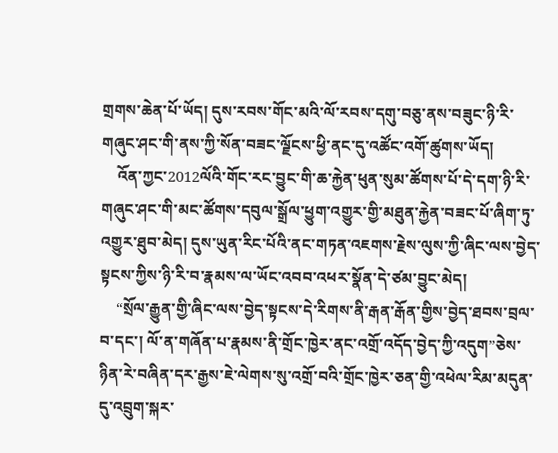གྲགས་ཆེན་པོ་ཡོད། དུས་རབས་གོང་མའི་ལོ་རབས་དགུ་བཅུ་ནས་བཟུང་ཉི་རི་གཞུང་ཤང་གི་ནས་ཀྱི་སོན་བཟང་ལྗོངས་ཕྱི་ནང་དུ་འཚོང་འགོ་ཚུགས་ཡོད།
    འོན་ཀྱང་2012ལོའི་གོང་རང་བྱུང་གི་ཆ་རྐྱེན་ཕུན་སུམ་ཚོགས་པོ་དེ་དག་ཉི་རི་གཞུང་ཤང་གི་མང་ཚོགས་དབུལ་སྒྲོལ་ཕྱུག་འགྱུར་གྱི་མཐུན་རྐྱེན་བཟང་པོ་ཞིག་ཏུ་འགྱུར་ཐུབ་མེད། དུས་ཡུན་རིང་པོའི་ནང་གཏན་འཇགས་རྗེས་ལུས་ཀྱི་ཞིང་ལས་བྱེད་སྟངས་ཀྱིས་ཉི་རི་བ་རྣམས་ལ་ཡོང་འབབ་འཕར་སྣོན་དེ་ཙམ་བྱུང་མེད།
    “སྲོལ་རྒྱུན་གྱི་ཞིང་ལས་བྱེད་སྟངས་དེ་རིགས་ནི་རྒན་རྒོན་གྱིས་བྱེད་ཐབས་བྲལ་བ་དང་། ལོ་ན་གཞོན་པ་རྣམས་ནི་གྲོང་ཁྱེར་ནང་འགྲོ་འདོད་བྱེད་ཀྱི་འདུག”ཅེས་ཉིན་རེ་བཞིན་དར་རྒྱས་ཇེ་ལེགས་སུ་འགྲོ་བའི་གྲོང་ཁྱེར་ཅན་གྱི་འཕེལ་རིམ་མདུན་དུ་འབྲུག་སྐར་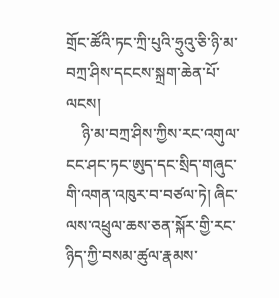གྲོང་ཚོའི་ཏང་ཀྲི་པུའི་ཧྲུའུ་ཅི་ཉི་མ་བཀྲ་ཤིས་དངངས་སྐྲག་ཆེན་པོ་ལངས།
    ཉི་མ་བཀྲ་ཤིས་ཀྱིས་རང་འགུལ་ངང་ཤང་ཏང་ཨུད་དང་སྲིད་གཞུང་གི་འགན་འཁུར་བ་བཙལ་ཏེ། ཞིང་ལས་འཕྲུལ་ཆས་ཅན་སྐོར་གྱི་རང་ཉིད་ཀྱི་བསམ་ཚུལ་རྣམས་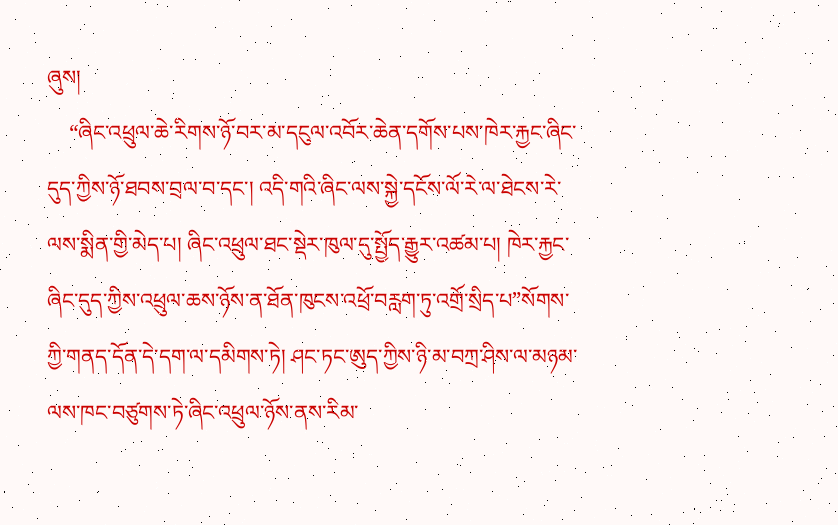ཞུས།
    “ཞིང་འཕྲུལ་ཆེ་རིགས་ཉོ་བར་མ་དངུལ་འབོར་ཆེན་དགོས་པས་ཁེར་རྐྱང་ཞིང་དུད་ཀྱིས་ཉོ་ཐབས་བྲལ་བ་དང་། འདི་གའི་ཞིང་ལས་སྐྱེ་དངོས་ལོ་རེ་ལ་ཐེངས་རེ་ལས་སྨིན་གྱི་མེད་པ། ཞིང་འཕྲུལ་ཐང་སྡེར་ཁུལ་དུ་སྤྱོད་རྒྱུར་འཚམ་པ། ཁེར་རྐྱང་ཞིང་དུད་ཀྱིས་འཕྲུལ་ཆས་ཉོས་ན་ཐོན་ཁུངས་འཕྲོ་བརླག་ཏུ་འགྲོ་སྲིད་པ”སོགས་ཀྱི་གནད་དོན་དེ་དག་ལ་དམིགས་ཏེ། ཤང་ཏང་ཨུད་ཀྱིས་ཉི་མ་བཀྲ་ཤིས་ལ་མཉམ་ལས་ཁང་བཙུགས་ཏེ་ཞིང་འཕྲུལ་ཉོས་ནས་རིམ་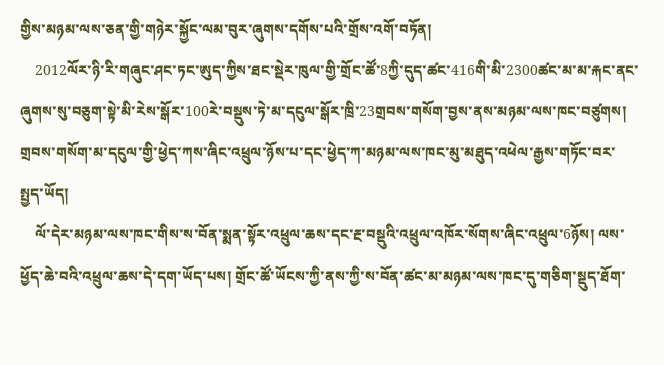གྱིས་མཉམ་ལས་ཅན་གྱི་གཉེར་སྐྱོང་ལམ་བུར་ཞུགས་དགོས་པའི་གྲོས་འགོ་བཏོན།
    2012ལོར་ཉི་རི་གཞུང་ཤང་ཏང་ཨུད་ཀྱིས་ཐང་སྡེར་ཁུལ་གྱི་གྲོང་ཚོ་8ཀྱི་དུད་ཚང་416གི་མི་2300ཚང་མ་མ་རྐང་ནང་ཞུགས་སུ་བཅུག་སྟེ་མི་རེས་སྒོར་100རེ་བསྡུས་ཏེ་མ་དངུལ་སྒོར་ཁྲི་23གྲབས་གསོག་བྱས་ནས་མཉམ་ལས་ཁང་བཙུགས། གྲབས་གསོག་མ་དངུལ་གྱི་ཕྱེད་ཀས་ཞིང་འཕྲུལ་ཉོས་པ་དང་ཕྱེད་ཀ་མཉམ་ལས་ཁང་མུ་མཐུད་འཕེལ་རྒྱས་གཏོང་བར་སྤྱད་ཡོད།
    ལོ་དེར་མཉམ་ལས་ཁང་གིས་ས་བོན་སྨན་སྟོར་འཕྲུལ་ཆས་དང་རྔ་བསྡུའི་འཕྲུལ་འཁོར་སོགས་ཞིང་འཕྲུལ་6ཉོས། ལས་ཕྱོད་ཆེ་བའི་འཕྲུལ་ཆས་དེ་དག་ཡོད་པས། གྲོང་ཚོ་ཡོངས་ཀྱི་ནས་ཀྱི་ས་བོན་ཚང་མ་མཉམ་ལས་ཁང་དུ་གཅིག་སྡུད་ཐོག་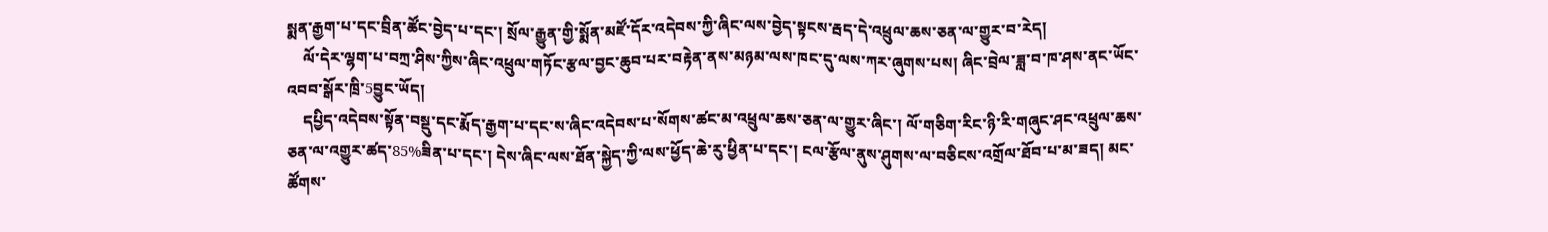སྨན་རྒྱག་པ་དང་བྲིན་ཚོང་བྱེད་པ་དང་། སྲོལ་རྒྱུན་གྱི་སྨོན་མཛོ་དོར་འདེབས་ཀྱི་ཞིང་ལས་བྱེད་སྟངས་རྦད་དེ་འཕྲུལ་ཆས་ཅན་ལ་གྱུར་བ་རེད།
    ལོ་དེར་ལྷག་པ་བཀྲ་ཤིས་ཀྱིས་ཞིང་འཕྲུལ་གཏོང་རྩལ་བྱང་ཆུབ་པར་བརྟེན་ནས་མཉམ་ལས་ཁང་དུ་ལས་ཀར་ཞུགས་པས། ཞིང་བྲེལ་ཟླ་བ་ཁ་ཤས་ནང་ཡོང་འབབ་སྒོར་ཁྲི་5བྱུང་ཡོད།
    དཔྱིད་འདེབས་སྟོན་བསྡུ་དང་རྨོད་རྒྱག་པ་དང་ས་ཞིང་འདེབས་པ་སོགས་ཚང་མ་འཕྲུལ་ཆས་ཅན་ལ་གྱུར་ཞིང་། ལོ་གཅིག་རིང་ཉི་རི་གཞུང་ཤང་འཕྲུལ་ཆས་ཅན་ལ་འགྱུར་ཚད་85%ཟིན་པ་དང་། དེས་ཞིང་ལས་ཐོན་སྐྱེད་ཀྱི་ལས་ཕྱོད་ཆེ་རུ་ཕྱིན་པ་དང་། ངལ་རྩོལ་ནུས་ཤུགས་ལ་བཅིངས་འགྲོལ་ཐོབ་པ་མ་ཟད། མང་ཚོགས་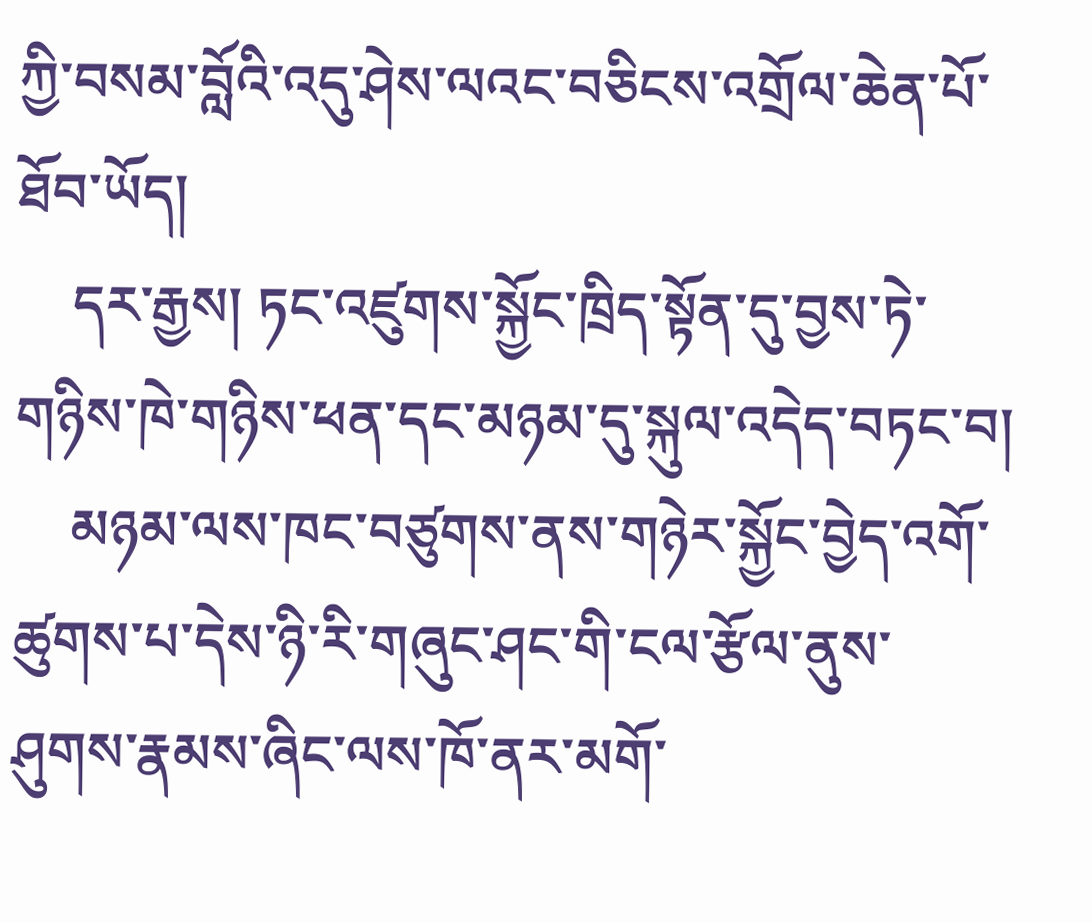ཀྱི་བསམ་བློའི་འདུ་ཤེས་ལའང་བཅིངས་འགྲོལ་ཆེན་པོ་ཐོབ་ཡོད།
    དར་རྒྱས། ཏང་འཛུགས་སྐྱོང་ཁྲིད་སྟོན་དུ་བྱས་ཏེ་གཉིས་ཁེ་གཉིས་ཕན་དང་མཉམ་དུ་སྐུལ་འདེད་བཏང་བ།
    མཉམ་ལས་ཁང་བཙུགས་ནས་གཉེར་སྐྱོང་བྱེད་འགོ་ཚུགས་པ་དེས་ཉི་རི་གཞུང་ཤང་གི་ངལ་རྩོལ་ནུས་ཤུགས་རྣམས་ཞིང་ལས་ཁོ་ནར་མགོ་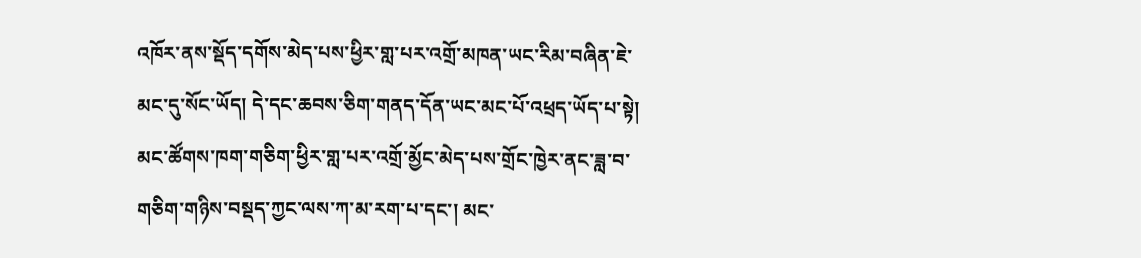འཁོར་ནས་སྡོད་དགོས་མེད་པས་ཕྱིར་གླ་པར་འགྲོ་མཁན་ཡང་རིམ་བཞིན་ཇེ་མང་དུ་སོང་ཡོད། དེ་དང་ཆབས་ཅིག་གནད་དོན་ཡང་མང་པོ་འཕྲད་ཡོད་པ་སྟེ། མང་ཚོགས་ཁག་གཅིག་ཕྱིར་གླ་པར་འགྲོ་མྱོང་མེད་པས་གྲོང་ཁྱེར་ནང་ཟླ་བ་གཅིག་གཉིས་བསྡད་ཀྱང་ལས་ཀ་མ་རག་པ་དང་། མང་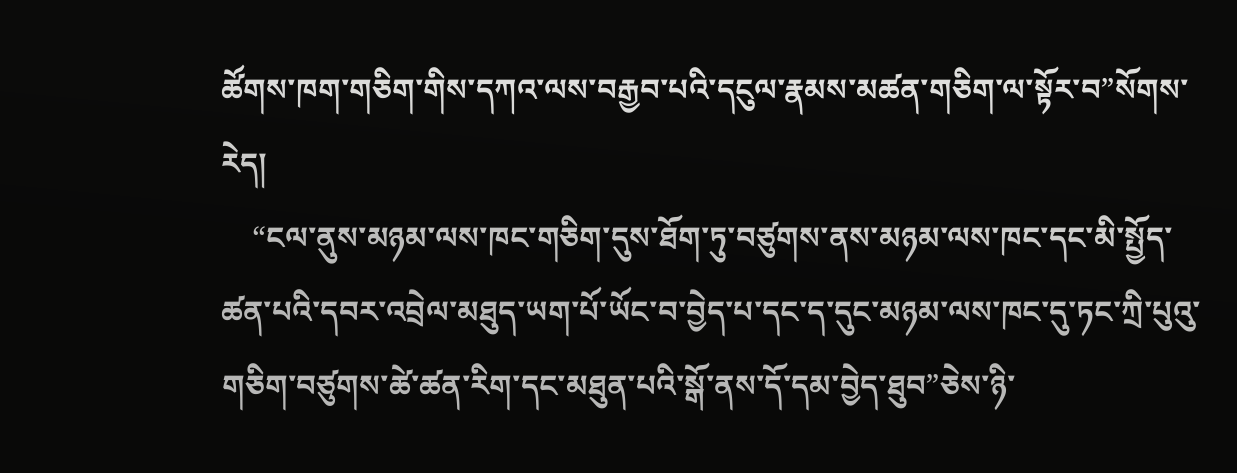ཚོགས་ཁག་གཅིག་གིས་དཀའ་ལས་བརྒྱབ་པའི་དངུལ་རྣམས་མཚན་གཅིག་ལ་སྟོར་བ”སོགས་རེད།
    “ངལ་ནུས་མཉམ་ལས་ཁང་གཅིག་དུས་ཐོག་ཏུ་བཙུགས་ནས་མཉམ་ལས་ཁང་དང་མི་སྤྱོད་ཚན་པའི་དབར་འབྲེལ་མཐུད་ཡག་པོ་ཡོང་བ་བྱེད་པ་དང་ད་དུང་མཉམ་ལས་ཁང་དུ་ཏང་ཀྲི་པུའུ་གཅིག་བཙུགས་ཚེ་ཚན་རིག་དང་མཐུན་པའི་སྒོ་ནས་དོ་དམ་བྱེད་ཐུབ”ཅེས་ཉི་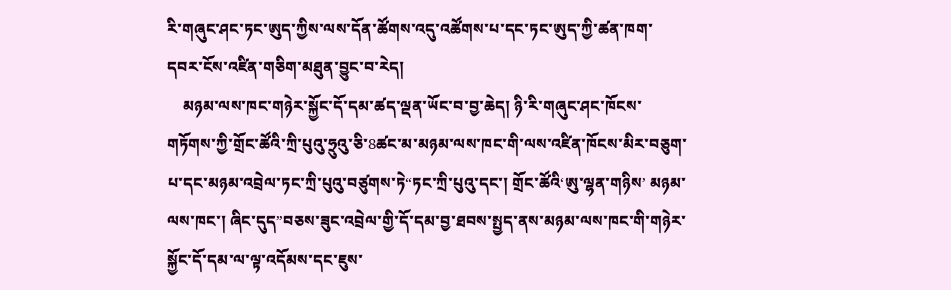རི་གཞུང་ཤང་ཏང་ཨུད་ཀྱིས་ལས་དོན་ཚོགས་འདུ་འཚོགས་པ་དང་ཏང་ཨུད་ཀྱི་ཚན་ཁག་དབར་ངོས་འཛིན་གཅིག་མཐུན་བྱུང་བ་རེད།
    མཉམ་ལས་ཁང་གཉེར་སྐྱོང་དོ་དམ་ཚད་ལྡན་ཡོང་བ་བྱ་ཆེད། ཉི་རི་གཞུང་ཤང་ཁོངས་གཏོགས་ཀྱི་གྲོང་ཚོའི་ཀྲི་པུའུ་ཧྲུའུ་ཅི་8ཚང་མ་མཉམ་ལས་ཁང་གི་ལས་འཛིན་ཁོངས་མིར་བཅུག་པ་དང་མཉམ་འབྲེལ་ཏང་ཀྲི་པུའུ་བཙུགས་ཏེ“ཏང་ཀྲི་པུའུ་དང་། གྲོང་ཚོའི‘ཨུ་ལྷན་གཉིས’ མཉམ་ལས་ཁང་། ཞིང་དུད”བཅས་ཟུང་འབྲེལ་གྱི་དོ་དམ་བྱ་ཐབས་སྤྱད་ནས་མཉམ་ལས་ཁང་གི་གཉེར་སྐྱོང་དོ་དམ་ལ་ལྟ་འདོམས་དང་ཇུས་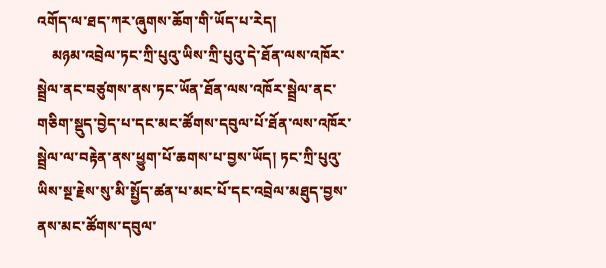འགོད་ལ་ཐད་ཀར་ཞུགས་ཆོག་གི་ཡོད་པ་རེད།
    མཉམ་འབྲེལ་ཏང་ཀྲི་པུའུ་ཡིས་ཀྲི་པུའུ་དེ་ཐོན་ལས་འཁོར་སྦྲེལ་ནང་བཙུགས་ནས་ཏང་ཡོན་ཐོན་ལས་འཁོར་སྦྲེལ་ནང་གཅིག་སྡུད་བྱེད་པ་དང་མང་ཚོགས་དབུལ་པོ་ཐོན་ལས་འཁོར་སྦྲེལ་ལ་བརྟེན་ནས་ཕྱུག་པོ་ཆགས་པ་བྱས་ཡོད། ཏང་ཀྲི་པུའུ་ཡིས་སྔ་རྗེས་སུ་མི་སྤྱོད་ཚན་པ་མང་པོ་དང་འབྲེལ་མཐུད་བྱས་ནས་མང་ཚོགས་དབུལ་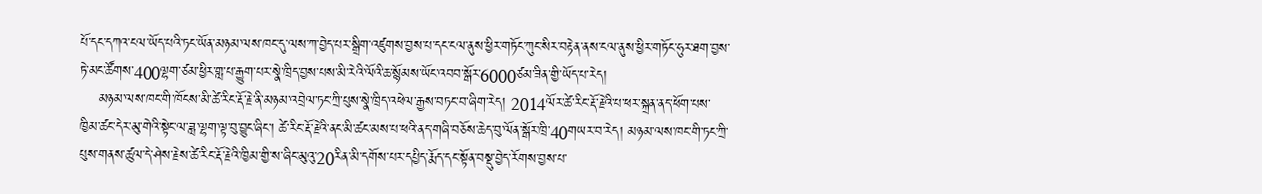པོ་དང་དཀའ་ངལ་ཡོད་པའི་ཏང་ཡོན་མཉམ་ལས་ཁང་དུ་ལས་ཀ་བྱེད་པར་སྒྲིག་འཛུགས་བྱས་པ་དང་ངལ་ནུས་ཕྱིར་གཏོང་ཀུང་སིར་བརྟེན་ནས་ངལ་ནུས་ཕྱིར་གཏོང་ཧུར་ཐག་བྱས་ཏེ་མང་ཚོགས་400ལྷག་ཙམ་ཕྱིར་གླ་པ་རྒྱུག་པར་སྣེ་ཁྲིད་བྱས་པས་མི་རེའི་ལོའི་ཆ་སྙོམས་ཡོང་འབབ་སྒོར་6000ཙམ་ཟིན་གྱི་ཡོད་པ་རེད།
    མཉམ་ལས་ཁང་གི་ཁོངས་མི་ཚེ་རིང་རྡོ་རྗེ་ནི་མཉམ་འབྲེལ་ཏང་ཀྲི་པུས་སྣེ་ཁྲིད་འཕེལ་རྒྱས་བཏང་བ་ཞིག་རེད། 2014ལོར་ཚེ་རིང་རྡོ་རྗེའི་པ་ཕར་སྐྲན་ནད་ཕོག་པས་ཁྱིམ་ཚང་དེར་མུ་གེའི་སྟེང་ལ་ཟླ་ལྷག་ལྟ་བུ་བྱུང་ཞིང་། ཚེ་རིང་རྡོ་རྗེའི་ནང་མི་ཚང་མས་པ་ཕའི་ནད་གཞི་བཅོས་ཆེད་བུ་ལོན་སྒོར་ཁྲི་40གཡར་བ་རེད། མཉམ་ལས་ཁང་གི་ཏང་ཀྲི་པུས་གནས་ཚུལ་དེ་ཤེས་རྗེས་ཚེ་རིང་རྡོ་རྗེའི་ཁྱིམ་གྱི་ས་ཞིང་མུའུ་20རིན་མི་དགོས་པར་དཔྱིད་རྨོད་དང་སྟོན་བསྡུ་བྱེད་རོགས་བྱས་པ་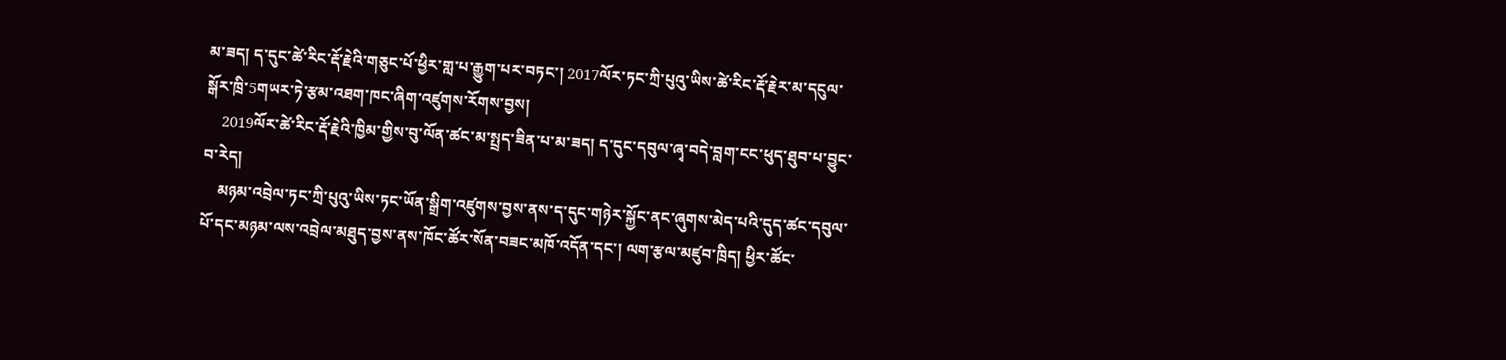མ་ཟད། ད་དུང་ཚེ་རིང་རྡོ་རྗེའི་གཅུང་པོ་ཕྱིར་གླ་པ་རྒྱུག་པར་བཏང་། 2017ལོར་ཏང་ཀྲི་པུའུ་ཡིས་ཚེ་རིང་རྡོ་རྗེར་མ་དངུལ་སྒོར་ཁྲི་5གཡར་ཏེ་རྩམ་འཐག་ཁང་ཞིག་འཛུགས་རོགས་བྱས།
    2019ལོར་ཚེ་རིང་རྡོ་རྗེའི་ཁྱིམ་གྱིས་བུ་ལོན་ཚང་མ་སྤྲད་ཟིན་པ་མ་ཟད། ད་དུང་དབུལ་ཞྭ་བདེ་བླག་ངང་ཕུད་ཐུབ་པ་བྱུང་བ་རེད།
    མཉམ་འབྲེལ་ཏང་ཀྲི་པུའུ་ཡིས་ཏང་ཡོན་སྒྲིག་འཛུགས་བྱས་ནས་ད་དུང་གཉེར་སྐྱོང་ནང་ཞུགས་མེད་པའི་དུད་ཚང་དབུལ་པོ་དང་མཉམ་ལས་འབྲེལ་མཐུད་བྱས་ནས་ཁོང་ཚོར་སོན་བཟང་མཁོ་འདོན་དང་། ལག་རྩལ་མཛུབ་ཁྲིད། ཕྱིར་ཚོང་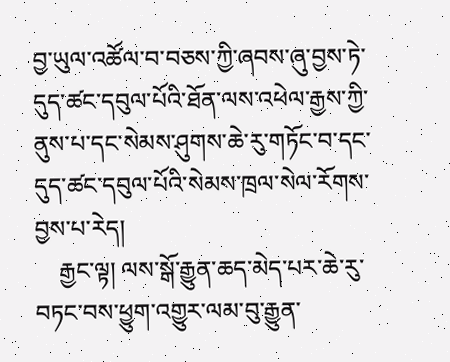བྱ་ཡུལ་འཚོལ་བ་བཅས་ཀྱི་ཞབས་ཞུ་བྱས་ཏེ་དུད་ཚང་དབུལ་པོའི་ཐོན་ལས་འཕེལ་རྒྱས་ཀྱི་ནུས་པ་དང་སེམས་ཤུགས་ཆེ་རུ་གཏོང་བ་དང་དུད་ཚང་དབུལ་པོའི་སེམས་ཁྲལ་སེལ་རོགས་བྱས་པ་རེད།
    རྒྱང་ལྟ། ལས་སྒོ་རྒྱུན་ཆད་མེད་པར་ཆེ་རུ་བཏང་བས་ཕྱུག་འགྱུར་ལམ་བུ་རྒྱུན་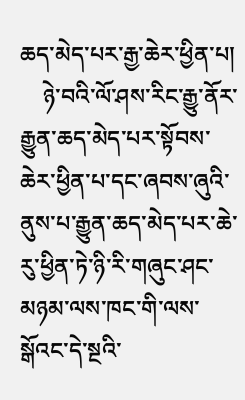ཆད་མེད་པར་རྒྱ་ཆེར་ཕྱིན་པ།
    ཉེ་བའི་ལོ་ཤས་རིང་རྒྱུ་ནོར་རྒྱུན་ཆད་མེད་པར་སྟོབས་ཆེར་ཕྱིན་པ་དང་ཞབས་ཞུའི་ནུས་པ་རྒྱུན་ཆད་མེད་པར་ཆེ་རུ་ཕྱིན་ཏེ་ཉི་རི་གཞུང་ཤང་མཉམ་ལས་ཁང་གི་ལས་སྒོའང་དེ་སྔའི་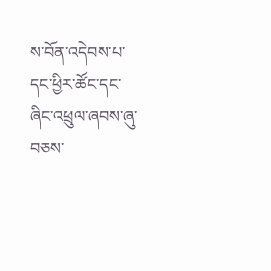ས་བོན་འདེབས་པ་དང་ཕྱིར་ཚོང་དང་ཞིང་འཕྲུལ་ཞབས་ཞུ་བཅས་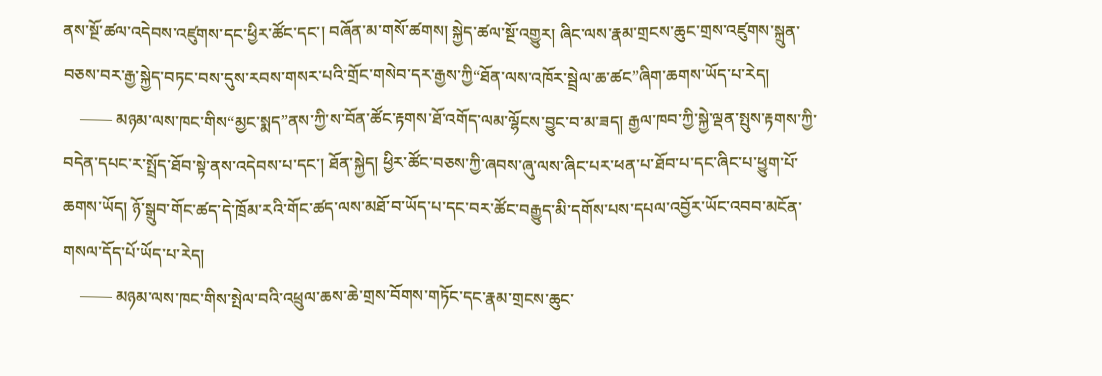ནས་སྔོ་ཚལ་འདེབས་འཛུགས་དང་ཕྱིར་ཚོང་དང་། བཞོན་མ་གསོ་ཚགས། སྐྱེད་ཚལ་སྔོ་འགྱུར། ཞིང་ལས་རྣམ་གྲངས་ཆུང་གྲས་འཛུགས་སྐྲུན་བཅས་བར་རྒྱ་སྐྱེད་བཏང་བས་དུས་རབས་གསར་པའི་གྲོང་གསེབ་དར་རྒྱས་ཀྱི“ཐོན་ལས་འཁོར་སྦྲེལ་ཆ་ཚང”ཞིག་ཆགས་ཡོད་པ་རེད།
    —— མཉམ་ལས་ཁང་གིས“མྱང་སྨད”ནས་ཀྱི་ས་བོན་ཚོང་རྟགས་ཐོ་འགོད་ལམ་ལྷོངས་བྱུང་བ་མ་ཟད། རྒྱལ་ཁབ་ཀྱི་སྐྱེ་ལྡན་སྤུས་རྟགས་ཀྱི་བདེན་དཔང་ར་སྤྲོད་ཐོབ་སྟེ་ནས་འདེབས་པ་དང་། ཐོན་སྐྱེད། ཕྱིར་ཚོང་བཅས་ཀྱི་ཞབས་ཞུ་ལས་ཞིང་པར་ཕན་པ་ཐོབ་པ་དང་ཞིང་པ་ཕྱུག་པོ་ཆགས་ཡོད། ཉོ་སྒྲུབ་གོང་ཚད་དེ་ཁྲོམ་རའི་གོང་ཚད་ལས་མཐོ་བ་ཡོད་པ་དང་བར་ཚོང་བརྒྱུད་མི་དགོས་པས་དཔལ་འབྱོར་ཡོང་འབབ་མངོན་གསལ་དོད་པོ་ཡོད་པ་རེད།
    —— མཉམ་ལས་ཁང་གིས་སྤེལ་བའི་འཕྲུལ་ཆས་ཆེ་གྲས་བོགས་གཏོང་དང་རྣམ་གྲངས་ཆུང་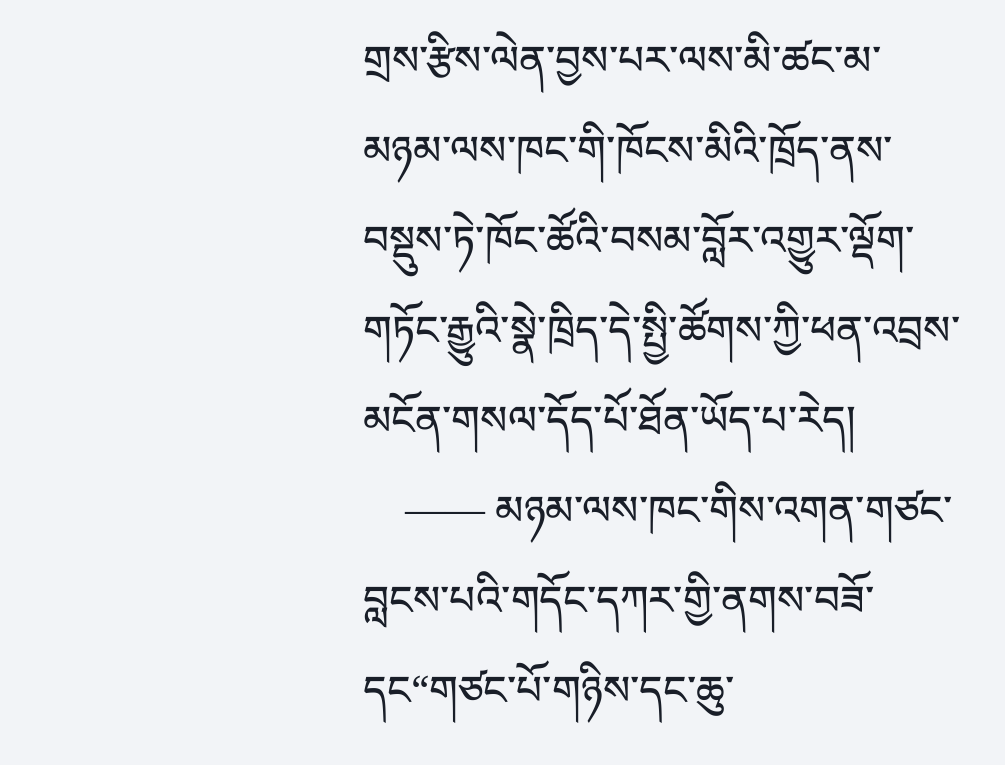གྲས་རྩིས་ལེན་བྱས་པར་ལས་མི་ཚང་མ་མཉམ་ལས་ཁང་གི་ཁོངས་མིའི་ཁྲོད་ནས་བསྡུས་ཏེ་ཁོང་ཚོའི་བསམ་བློར་འགྱུར་ལྡོག་གཏོང་རྒྱུའི་སྣེ་ཁྲིད་དེ་སྤྱི་ཚོགས་ཀྱི་ཕན་འབྲས་མངོན་གསལ་དོད་པོ་ཐོན་ཡོད་པ་རེད།
    —— མཉམ་ལས་ཁང་གིས་འགན་གཙང་བླངས་པའི་གདོང་དཀར་གྱི་ནགས་བཟོ་དང“གཙང་པོ་གཉིས་དང་ཆུ་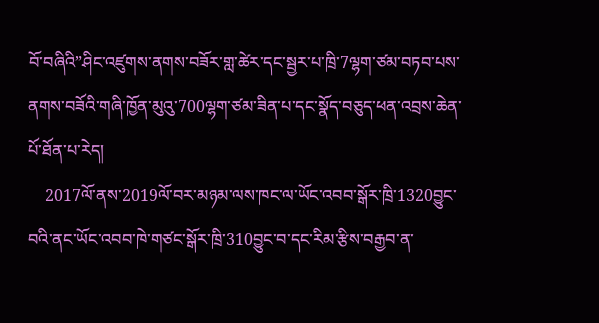བོ་བཞིའི”ཤིང་འཛུགས་ནགས་བཟོར་གླ་ཚེར་དང་སྦྱར་པ་ཁྲི་7ལྷག་ཙམ་བཏབ་པས་ནགས་བཟོའི་གཞི་ཁྱོན་མུའུ་700ལྷག་ཙམ་ཟིན་པ་དང་སྣོད་བཅུད་ཕན་འབྲས་ཆེན་པོ་ཐོན་པ་རེད།
    2017ལོ་ནས་2019ལོ་བར་མཉམ་ལས་ཁང་ལ་ཡོང་འབབ་སྒོར་ཁྲི་1320བྱུང་བའི་ནང་ཡོང་འབབ་ཁེ་གཙང་སྒོར་ཁྲི་310བྱུང་བ་དང་རིམ་རྩིས་བརྒྱབ་ན་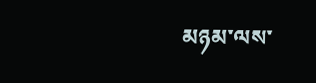མཉམ་ལས་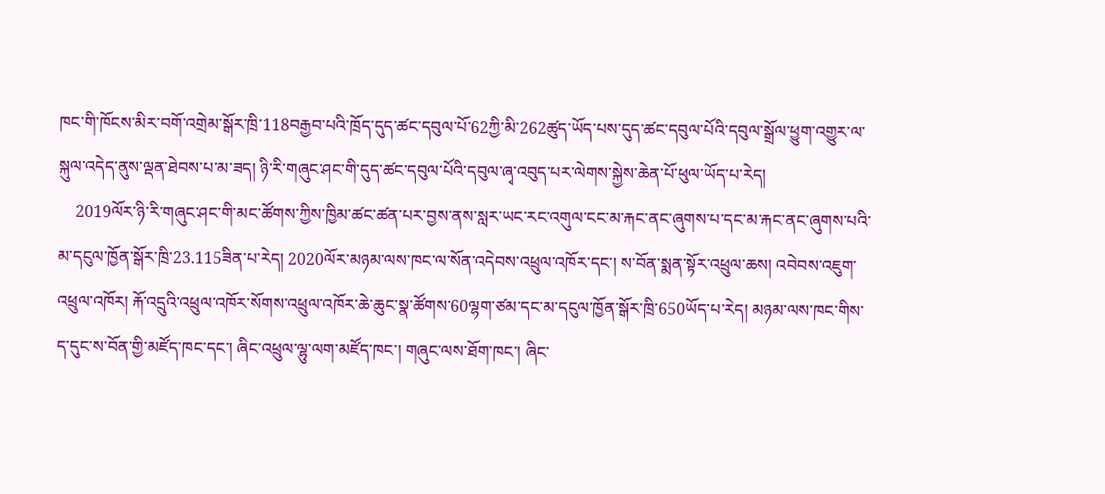ཁང་གི་ཁོངས་མིར་བགོ་འགྲེམ་སྒོར་ཁྲི་118བརྒྱབ་པའི་ཁྲོད་དུད་ཚང་དབུལ་པོ་62ཀྱི་མི་262ཚུད་ཡོད་པས་དུད་ཚང་དབུལ་པོའི་དབུལ་སྒྲོལ་ཕྱུག་འགྱུར་ལ་སྐུལ་འདེད་ནུས་ལྡན་ཐེབས་པ་མ་ཟད། ཉི་རི་གཞུང་ཤང་གི་དུད་ཚང་དབུལ་པོའི་དབུལ་ཞྭ་འབུད་པར་ལེགས་སྐྱེས་ཆེན་པོ་ཕུལ་ཡོད་པ་རེད།
    2019ལོར་ཉི་རི་གཞུང་ཤང་གི་མང་ཚོགས་ཀྱིས་ཁྱིམ་ཚང་ཚན་པར་བྱས་ནས་སླར་ཡང་རང་འགུལ་ངང་མ་རྐང་ནང་ཞུགས་པ་དང་མ་རྐང་ནང་ཞུགས་པའི་མ་དངུལ་ཁྱོན་སྒོར་ཁྲི་23.115ཟིན་པ་རེད། 2020ལོར་མཉམ་ལས་ཁང་ལ་སོན་འདེབས་འཕྲུལ་འཁོར་དང་། ས་བོན་སྨན་སྟོར་འཕྲུལ་ཆས། འབེབས་འཇུག་འཕྲུལ་འཁོར། རྐོ་འདྲུའི་འཕྲུལ་འཁོར་སོགས་འཕྲུལ་འཁོར་ཆེ་ཆུང་སྣ་ཚོགས་60ལྷག་ཙམ་དང་མ་དངུལ་ཁྱོན་སྒོར་ཁྲི་650ཡོད་པ་རེད། མཉམ་ལས་ཁང་གིས་ད་དུང་ས་བོན་གྱི་མཛོད་ཁང་དང་། ཞིང་འཕྲུལ་ལྷུ་ལག་མཛོད་ཁང་། གཞུང་ལས་ཐོག་ཁང་། ཞིང་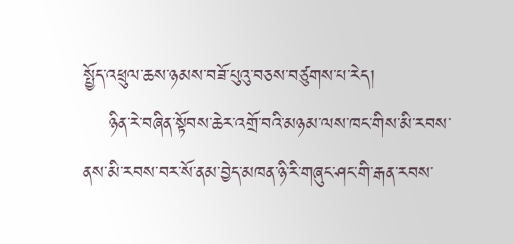སྤྱོད་འཕྲུལ་ཆས་ཉམས་བཟོ་པུའུ་བཅས་བཙུགས་པ་རེད།
    ཉིན་རེ་བཞིན་སྟོབས་ཆེར་འགྲོ་བའི་མཉམ་ལས་ཁང་གིས་མི་རབས་ནས་མི་རབས་བར་སོ་ནམ་བྱེད་མཁན་ཉི་རི་གཞུང་ཤང་གི་རྒན་རབས་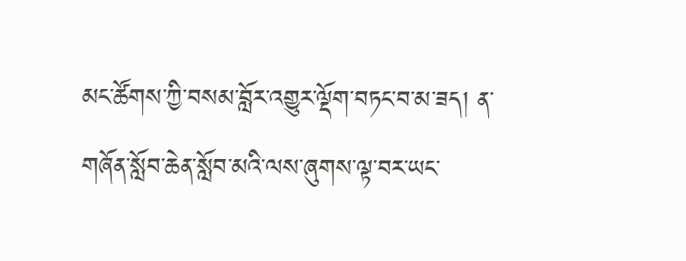མང་ཚོགས་ཀྱི་བསམ་བློར་འགྱུར་ལྡོག་བཏང་བ་མ་ཟད། ན་གཞོན་སློབ་ཆེན་སློབ་མའི་ལས་ཞུགས་ལྟ་བར་ཡང་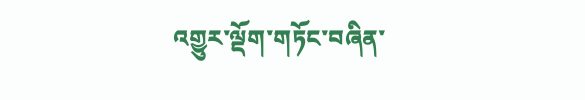འགྱུར་ལྡོག་གཏོང་བཞིན་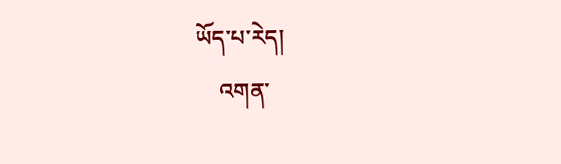ཡོད་པ་རེད།
    འགན་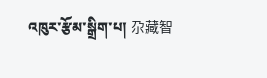འཁུར་རྩོམ་སྒྲིག་པ། 尕藏智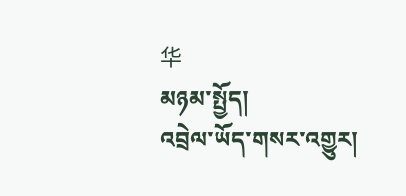华
མཉམ་སྤྱོད།
འབྲེལ་ཡོད་གསར་འགྱུར།